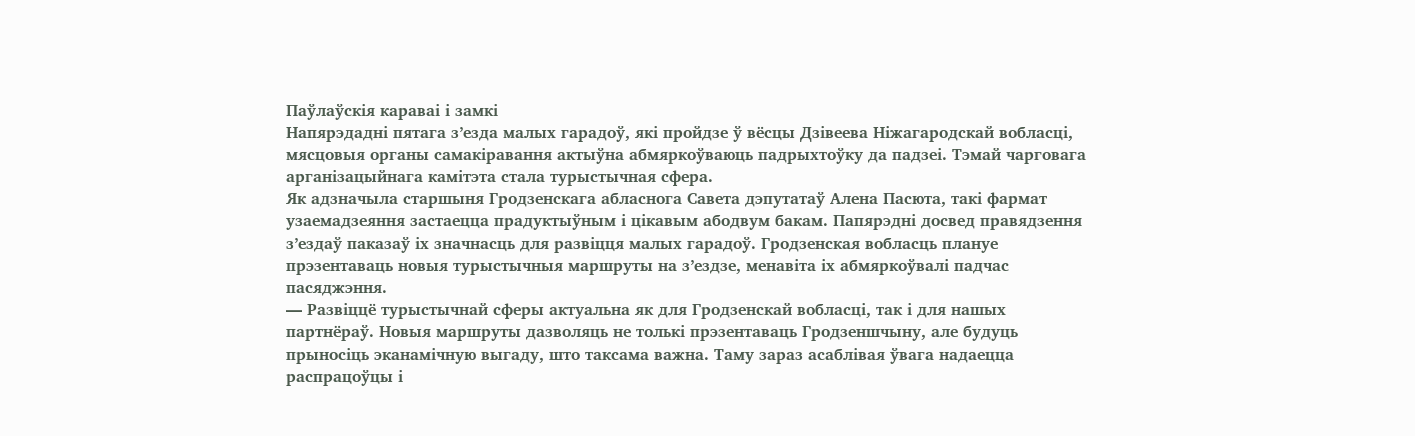Паўлаўскія караваі і замкі
Напярэдадні пятага з’езда малых гарадоў, які пройдзе ў вёсцы Дзівеева Ніжагародскай вобласці, мясцовыя органы самакіравання актыўна абмяркоўваюць падрыхтоўку да падзеі. Тэмай чарговага арганізацыйнага камітэта стала турыстычная сфера.
Як адзначыла старшыня Гродзенскага абласнога Савета дэпутатаў Алена Пасюта, такі фармат узаемадзеяння застаецца прадуктыўным і цікавым абодвум бакам. Папярэдні досвед правядзення з’ездаў паказаў іх значнасць для развіцця малых гарадоў. Гродзенская вобласць плануе прэзентаваць новыя турыстычныя маршруты на з’ездзе, менавіта іх абмяркоўвалі падчас пасяджэння.
— Развіццё турыстычнай сферы актуальна як для Гродзенскай вобласці, так і для нашых партнёраў. Новыя маршруты дазволяць не толькі прэзентаваць Гродзеншчыну, але будуць прыносіць эканамічную выгаду, што таксама важна. Таму зараз асаблівая ўвага надаецца распрацоўцы і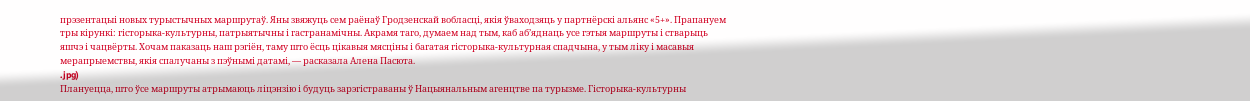прэзентацыі новых турыстычных маршрутаў. Яны звяжуць сем раёнаў Гродзенскай вобласці, якія ўваходзяць у партнёрскі альянс «5+». Прапануем тры кірункі: гісторыка-культурны, патрыятычны і гастранамічны. Акрамя таго, думаем над тым, каб аб’яднаць усе гэтыя маршруты і стварыць яшчэ і чацвёрты. Хочам паказаць наш рэгіён, таму што ёсць цікавыя мясціны і багатая гісторыка-культурная спадчына, у тым ліку і масавыя мерапрыемствы, якія спалучаны з пэўнымі датамі, — расказала Алена Пасюта.
.jpg)
Плануецца, што ўсе маршруты атрымаюць ліцэнзію і будуць зарэгістраваны ў Нацыянальным агенцтве па турызме. Гісторыка-культурны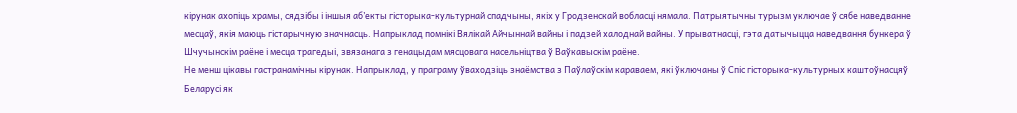кірунак ахопіць храмы, сядзібы і іншыя аб’екты гісторыка-культурнай спадчыны, якіх у Гродзенскай вобласці нямала. Патрыятычны турызм уключае ў сябе наведванне месцаў, якія маюць гістарычную значнасць. Напрыклад помнікі Вялікай Айчыннай вайны і падзей халоднай вайны. У прыватнасці, гэта датычыцца наведвання бункера ў Шчучынскім раёне і месца трагедыі, звязанага з генацыдам мясцовага насельніцтва ў Ваўкавыскім раёне.
Не менш цікавы гастранамічны кірунак. Напрыклад, у праграму ўваходзіць знаёмства з Паўлаўскім караваем, які ўключаны ў Спіс гісторыка-культурных каштоўнасцяў Беларусі як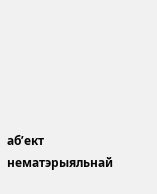аб’ект нематэрыяльнай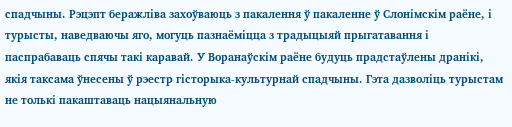спадчыны. Рэцэпт беражліва захоўваюць з пакалення ў пакаленне ў Слонімскім раёне, і турысты, наведваючы яго, могуць пазнаёміцца з традыцыяй прыгатавання і паспрабаваць спячы такі каравай. У Воранаўскім раёне будуць прадстаўлены дранікі, якія таксама ўнесены ў рэестр гісторыка-культурнай спадчыны. Гэта дазволіць турыстам не толькі пакаштаваць нацыянальную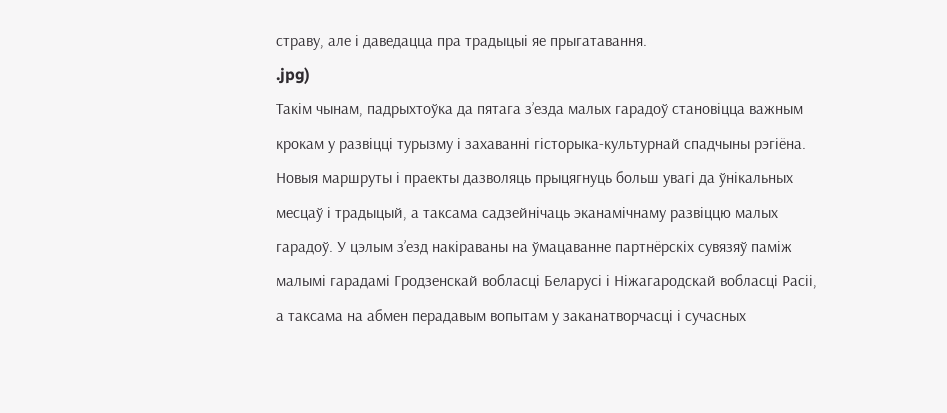страву, але і даведацца пра традыцыі яе прыгатавання.
.jpg)
Такім чынам, падрыхтоўка да пятага з’езда малых гарадоў становіцца важным крокам у развіцці турызму і захаванні гісторыка-культурнай спадчыны рэгіёна. Новыя маршруты і праекты дазволяць прыцягнуць больш увагі да ўнікальных месцаў і традыцый, а таксама садзейнічаць эканамічнаму развіццю малых гарадоў. У цэлым з’езд накіраваны на ўмацаванне партнёрскіх сувязяў паміж малымі гарадамі Гродзенскай вобласці Беларусі і Ніжагародскай вобласці Расіі, а таксама на абмен перадавым вопытам у заканатворчасці і сучасных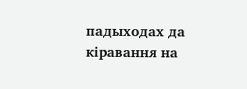падыходах да кіравання на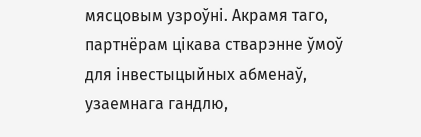мясцовым узроўні. Акрамя таго, партнёрам цікава стварэнне ўмоў для інвестыцыйных абменаў, узаемнага гандлю,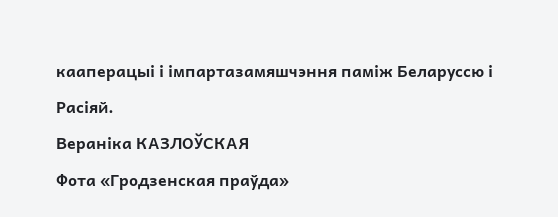кааперацыі і імпартазамяшчэння паміж Беларуссю і Расіяй.
Вераніка КАЗЛОЎСКАЯ
Фота «Гродзенская праўда»